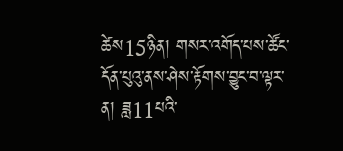ཚེས15ཉིན། གསར་འགོད་པས་ཚོང་དོན་པུའུ་ནས་ཤེས་རྟོགས་བྱུང་བ་ལྟར་ན། ཟླ11པའི་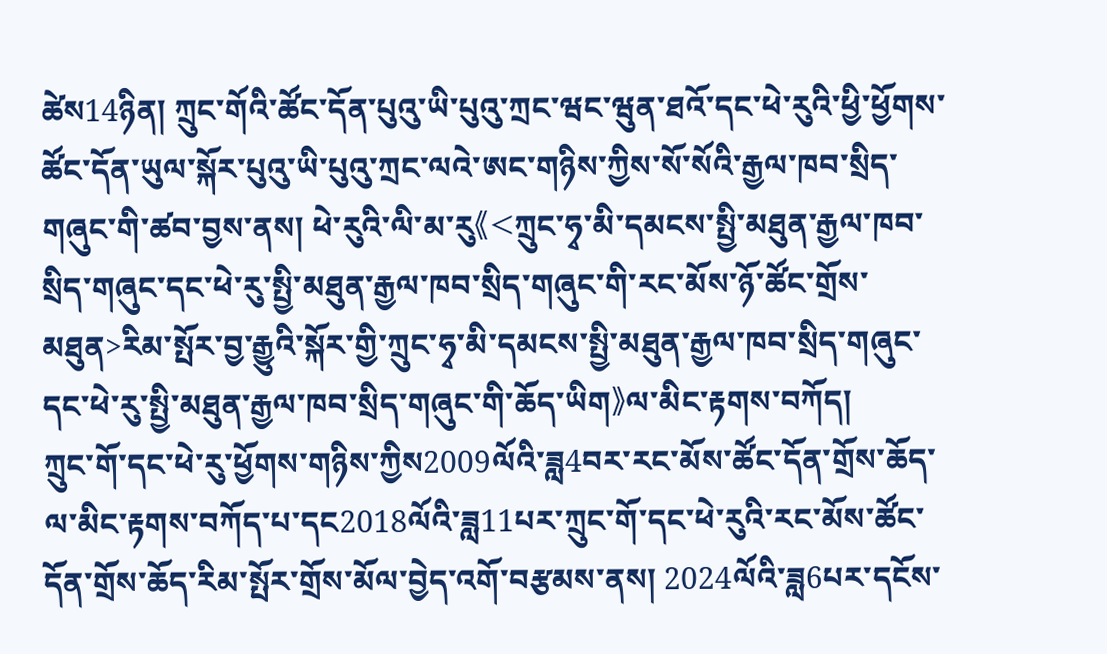ཚེས14ཉིན། ཀྲུང་གོའི་ཚོང་དོན་པུའུ་ཡི་པུའུ་ཀྲང་ཝང་ཝུན་ཐའོ་དང་ཕེ་རུའི་ཕྱི་ཕྱོགས་ཚོང་དོན་ཡུལ་སྐོར་པུའུ་ཡི་པུའུ་ཀྲང་ལའེ་ཨང་གཉིས་ཀྱིས་སོ་སོའི་རྒྱལ་ཁབ་སྲིད་གཞུང་གི་ཚབ་བྱས་ནས། ཕེ་རུའི་ལི་མ་རུ《<ཀྲུང་ཧྭ་མི་དམངས་སྤྱི་མཐུན་རྒྱལ་ཁབ་སྲིད་གཞུང་དང་ཕེ་རུ་སྤྱི་མཐུན་རྒྱལ་ཁབ་སྲིད་གཞུང་གི་རང་མོས་ཉོ་ཚོང་གྲོས་མཐུན>རིམ་སྤོར་བྱ་རྒྱུའི་སྐོར་གྱི་ཀྲུང་ཧྭ་མི་དམངས་སྤྱི་མཐུན་རྒྱལ་ཁབ་སྲིད་གཞུང་དང་ཕེ་རུ་སྤྱི་མཐུན་རྒྱལ་ཁབ་སྲིད་གཞུང་གི་ཆོད་ཡིག》ལ་མིང་རྟགས་བཀོད།
ཀྲུང་གོ་དང་ཕེ་རུ་ཕྱོགས་གཉིས་ཀྱིས2009ལོའི་ཟླ4བར་རང་མོས་ཚོང་དོན་གྲོས་ཆོད་ལ་མིང་རྟགས་བཀོད་པ་དང2018ལོའི་ཟླ11པར་ཀྲུང་གོ་དང་ཕེ་རུའི་རང་མོས་ཚོང་དོན་གྲོས་ཆོད་རིམ་སྤོར་གྲོས་མོལ་བྱེད་འགོ་བརྩམས་ནས། 2024ལོའི་ཟླ6པར་དངོས་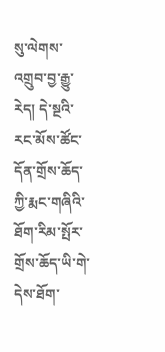སུ་ལེགས་འགྲུབ་བྱ་རྒྱུ་རེད། དེ་སྔའི་རང་མོས་ཚོང་དོན་གྲོས་ཆོད་ཀྱི་རྨང་གཞིའི་ཐོག་རིམ་སྤོར་གྲོས་ཆོད་ཡི་གེ་དེས་ཐོག་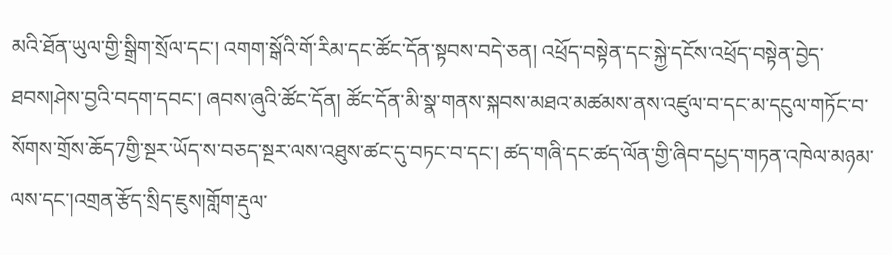མའི་ཐོན་ཡུལ་གྱི་སྒྲིག་སྲོལ་དང་། འགག་སྒོའི་གོ་རིམ་དང་ཚོང་དོན་སྟབས་བདེ་ཅན། འཕྲོད་བསྟེན་དང་སྐྱེ་དངོས་འཕྲོད་བསྟེན་བྱེད་ཐབས།ཤེས་བྱའི་བདག་དབང་། ཞབས་ཞུའི་ཚོང་དོན། ཚོང་དོན་མི་སྣ་གནས་སྐབས་མཐའ་མཚམས་ནས་འཛུལ་བ་དང་མ་དངུལ་གཏོང་བ་སོགས་གྲོས་ཆོད7གྱི་སྔར་ཡོད་ས་བཅད་སྔར་ལས་འཐུས་ཚང་དུ་བཏང་བ་དང་། ཚད་གཞི་དང་ཚད་ལོན་གྱི་ཞིབ་དཔྱད་གཏན་འཁེལ་མཉམ་ལས་དང་།འགྲན་རྩོད་སྲིད་ཇུས།གློག་རྡུལ་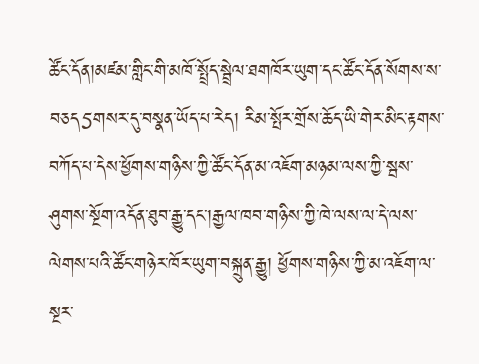ཚོང་དོན།མཛམ་གླིང་གི་མཁོ་སྤྲོད་སྦྲེལ་ཐགཁོར་ཡུག་དང་ཚོང་དོན་སོགས་ས་བཅད5གསར་དུ་བསྣན་ཡོད་པ་རེད། རིམ་སྤོར་གྲོས་ཆོད་ཡི་གེར་མིང་རྟགས་བཀོད་པ་དེས་ཕྱོགས་གཉིས་ཀྱི་ཚོང་དོན་མ་འཇོག་མཉམ་ལས་ཀྱི་སྦས་ཤུགས་སྔོག་འདོན་ཐུབ་རྒྱུ་དང་།རྒྱལ་ཁབ་གཉིས་ཀྱི་ཁེ་ལས་ལ་དེ་ལས་ལེགས་པའི་ཚོང་གཉེར་ཁོར་ཡུག་བསྐྲུན་རྒྱུ། ཕྱོགས་གཉིས་ཀྱི་མ་འཇོག་ལ་སྔར་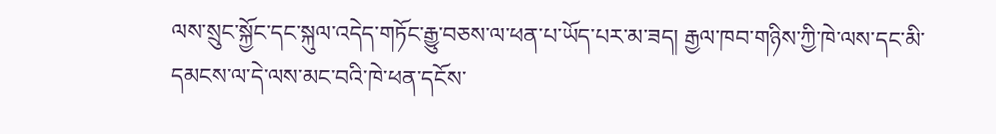ལས་སྲུང་སྐྱོང་དང་སྐུལ་འདེད་གཏོང་རྒྱུ་བཅས་ལ་ཕན་པ་ཡོད་པར་མ་ཟད། རྒྱལ་ཁབ་གཉིས་ཀྱི་ཁེ་ལས་དང་མི་དམངས་ལ་དེ་ལས་མང་བའི་ཁེ་ཕན་དངོས་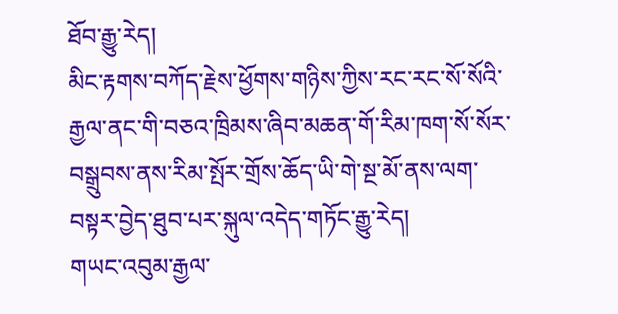ཐོབ་རྒྱུ་རེད།
མིང་རྟགས་བཀོད་རྗེས་ཕྱོགས་གཉིས་ཀྱིས་རང་རང་སོ་སོའི་རྒྱལ་ནང་གི་བཅའ་ཁྲིམས་ཞིབ་མཆན་གོ་རིམ་ཁག་སོ་སོར་བསྒྲུབས་ནས་རིམ་སྤོར་གྲོས་ཆོད་ཡི་གེ་སྔ་མོ་ནས་ལག་བསྟར་བྱེད་ཐུབ་པར་སྐུལ་འདེད་གཏོང་རྒྱུ་རེད།
གཡང་འབུམ་རྒྱལ་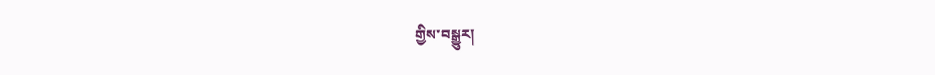གྱིས་བསྒྱུར།